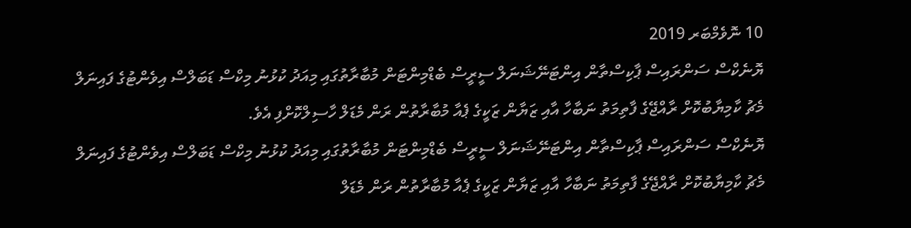10 ނޮވެމްބަރ 2019
ޔޮނެކްސް ސަންރައިސް ޕާކިސްތާން އިންޓަނޭޝަނަލް ސީރީސް ބެޑްމިންޓަން މުބާރާތުގައި މިއަދު ކުޅުނު މިކްސް ޑަބަލްސް އިވެންޓުގެ ފައިނަލް މެޗު ކާމިޔާބުކޮށް ރާއްޖޭގެ ފާތިމަތު ނަބާހާ އާއި ޒަޔާން ޒަކީގެ ޕެއާ މުބާރާތުން ރަން މެޑަލް ހާސިލްކޮށްފި އެވެ.
ޔޮނެކްސް ސަންރައިސް ޕާކިސްތާން އިންޓަނޭޝަނަލް ސީރީސް ބެޑްމިންޓަން މުބާރާތުގައި މިއަދު ކުޅުނު މިކްސް ޑަބަލްސް އިވެންޓުގެ ފައިނަލް މެޗު ކާމިޔާބުކޮށް ރާއްޖޭގެ ފާތިމަތު ނަބާހާ އާއި ޒަޔާން ޒަކީގެ ޕެއާ މުބާރާތުން ރަން މެޑަލް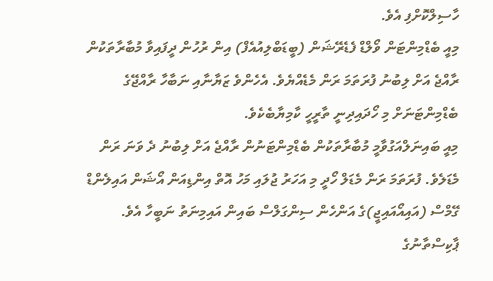ހާސިލްކޮށްފި އެވެ.
މިއީ ބެޑްމިންޓަން ވޯލްޑް ފެޑެރޭޝަން (ބީޑަބްލިއުއެފް) އިން ރުހުން ދީފައިވާ މުބާރާތަކުން ރާއްޖެ އަށް ލިބުނު ފުރަތަމަ ރަން މެޑެއްޔެވެ. އެހެންވެ ޒަޔާނާއި ނަބާހާ ރާއްޖޭގެ ބެޑްމިންޓަނަށް މި ހޯދައިދިނީ ތާރީހީ ކާމިޔާބެކެވެ.
މިއީ ބައިނަލްއަގުވާމީ މުބާރާތަކުން ބެޑްމިންޓަނުން ރާއްޖެ އަށް ލިބުނު ދެ ވަނަ ރަން މެޑަލެވެ. ފުރަތަމަ ރަން މެޑަލް ހޯދީ މި އަހަރު ޖުލައި މަހު އޮތް އިންޑިއަން އޯޝަން އައިލެންޑް ގޭމްސް (އައިއޯއައިޖީ)ގެ އަންހެން ސިންގަލްސް ބައިން އައިމިނަތު ނަބީހާ އެވެ.
ޕާކިސްތާނުގެ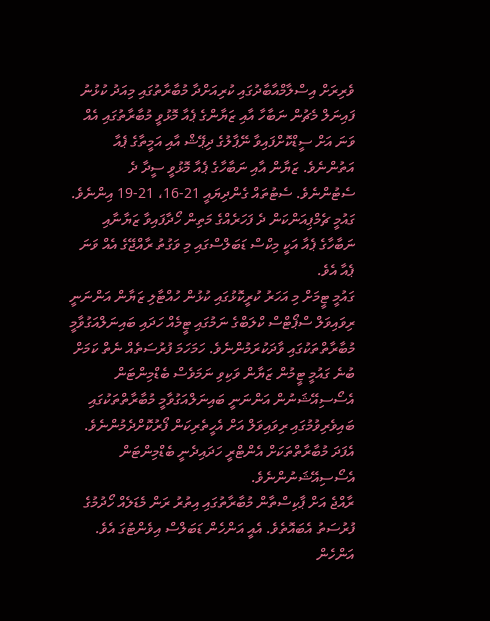ވެރިރަށް އިސްލާމްއާބާދުގައި ކުރިއަށްދާ މުބާރާތުގައި މިއަދު ކުޅުނު ފައިނަލް މެޗުން ނަބާހާ އާއި ޒަޔާންގެ ޕެއާ މޮޅުވީ މުބާރާތުގައި އެއް ވަނަ އަށް ސީޑްކޮށްފައިވާ ނޭޕާލުގެ ދިޕޭޝް އާއި އަމީތާގެ ޕެއާ އަތުންނެވެ. ޒަޔާން އާއި ނަބާހާގެ ޕެއާ މޮޅުވީ ސީދާ ދެ ސެޓުންނެވެ. ސެޓުތައް ގެންދިޔައީ 21-16، 21-19 އިންނެވެ. ގައުމީ ޗެމްޕިއަންކަން ދެ ފަހަރެއްގެ މަތިން ހޯދާފައިވާ ޒަޔާނާއި ނަބާހާގެ ޕެއާ އަކީ މިކްސް ޑަބަލްސްގައި މި ވަގުތު ރާއްޖޭގެ އެއް ވަނަ ޕެއާ އެވެ.
ގައުމީ ޓީމަށް މި އަހަރު ކުރީކޮޅުގައި ކުޅުން ހުއްޓާލި ޒަޔާން އަންނަނީ ރިވައިވަލް ސްޕޯޓްސް ކްލަބްގެ ނަމުގައި ޓީމެއް ހަދައި ބައިނަލްއަގުވާމީ މުބާރާތްތަކުގައި ވާދަކުރަމުންނެވެ. ހަމަހަމަ ފުރުސަތެއް ނެތް ކަމަށް ބުނެ ގައުމީ ޓީމުން ޒަޔާން ވަކިވި ނަމަވެސް ބެޑްމިންޓަން އެސޯސިއޭޝަނުން އަންނަނީ ބައިނަލްއަގުވާމީ މުބާރާތްތަކުގައި ބައިވެރިވުމުގައި ރިވައިވަލް އަށް އެހީތެރިކަން ފޯރުކޮށްދެމުންނެވެ. އެފަދަ މުބާރާތްތަކަށް އެންޓްރީ ހަދައިދެނީ ބެޑްމިންޓަން އެސޯސިއޭޝަނުންނެވެ.
ރާއްޖެ އަށް ޕާކިސްތާން މުބާރާތުގައި އިތުރު ރަން މެޑަލެއް ހޯދުމުގެ ފުރުސަތު އެބައޮތެވެ. އެއީ އަންހެން ޑަބަލްސް އިވެންޓުގަ އެވެ. އަންހެން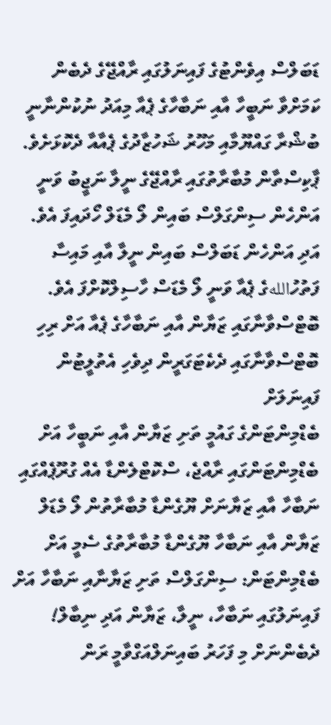ޑަބަލްސް އިވެންޓުގެ ފައިނަލުގައި ރާއްޖޭގެ ދެބެން ކަމަށްވާ ނަބީހާ އާއި ނަބާހާގެ ޕެއާ މިއަދު ނުކުންނާނީ ބުޝްރާ ގައްޔޫމާއި މަހޫރު ޝަހުޒާދުގެ ޕެއާއާ ދެކޮޅަށެވެ.
ޕާކިސްތާން މުބާރާތުގައި ރާއްޖޭގެ ނީލާ ނަޖީބު ވަނީ އަންހެން ސިންގަލްސް ބައިން ލޯ މެޑަލް ހޯދައިފަ އެވެ. އަދި އަންހެން ޑަބަލްސް ބައިން ނީލާ އާއި މައިސާ ފަތުހުاللهގެ ޕެއާ ވަނީ ލޯ މެޑަސް ހާސިލްކޮށްފަ އެވެ.
ބޮޓްސްވާނާގައި ޒަޔާން އާއި ނަބާހާގެ ޕެއާ އަށް ރިހި
ބޮޓްސްވާނާގައި ދެކެޓަގަރީން ދިވެހި އެތުލީޓުން ފައިނަލަށް
ބެޑްމިންޓަންގެ ގައުމީ ތަށި ޒަޔާން އާއި ނަބީހާ އަށް
ބެޑްމިންޓަންގައި ރާއްޖެ، ސްކޮޓްލެންޑާ އެއް ގުރޫޕެއްގައި
ނަބާހާ އާއި ޒަޔާނަށް ޔޫގެންޑާ މުބާރާތުން ލޯ މެޑަލް
ޒަޔާން އާއި ނަބާހާ ޔޫގެންޑާ މުބާރާތުގެ ސެމީ އަށް
ބެޑްމިންޓަން: ސިންގަލްސް ތަށި ޒަޔާނާއި ނަބާހާ އަށް
ފައިނަލުގައި ނަބާހާ، ނީލާ، ޒަޔާން އަދި ނިބާލް!
ދެބެންނަށް މި ފަހަރު ބައިނަލްއަގްވާމީ ރަން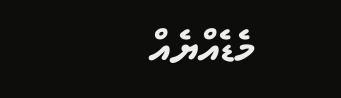މެޑެއްޔެއް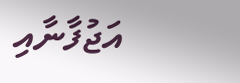އަޖުފާނާއި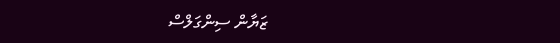ޒަޔާން ސިންގަލްސް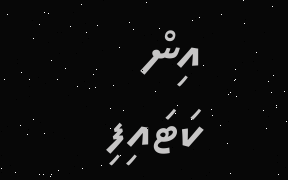އިން ކަޓައިފި